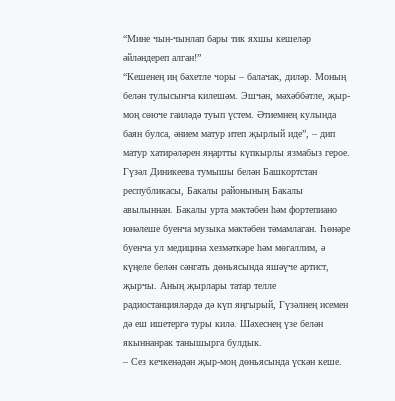“Мине чын-чынлап бары тик яхшы кешеләр әйләндереп алган!”
“Кешенең иң бәхетле чоры – балачак, диләр. Моның белән тулысынча килешәм. Эшчән, мәхәббәтле, җыр-моң сөюче гаиләдә туып үстем. Әтиемнең кулында баян булса, әнием матур итеп җырлый иде”, – дип матур хатирәләрен яңартты күпкырлы язмабыз герое.
Гүзәл Диникеева тумышы белән Башкортстан республикасы, Бакалы районының Бакалы авылыннан. Бакалы урта мәктәбен һәм фортепиано юнәлеше буенча музыка мәктәбен тәмамлаган. Һөнәре буенча ул медицина хезмәткәре һәм мөгаллим, ә күңеле белән сәнгать дөньясында яшәүче артист, җырчы. Аның җырлары татар телле радиостанцияләрдә дә күп яңгырый, Гүзәлнең исемен дә еш ишетергә туры килә. Шәхеснең үзе белән якыннанрак танышырга булдык.
– Сез кечкенәдән җыр-моң дөньясында үскән кеше.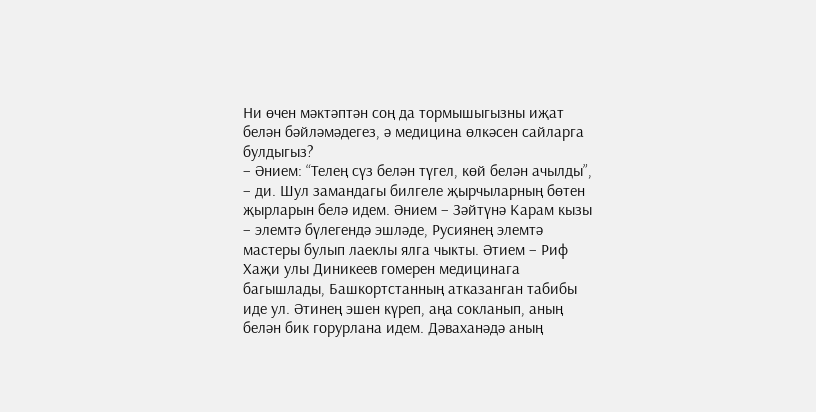Ни өчен мәктәптән соң да тормышыгызны иҗат белән бәйләмәдегез, ә медицина өлкәсен сайларга булдыгыз?
– Әнием: “Телең сүз белән түгел, көй белән ачылды”, – ди. Шул замандагы билгеле җырчыларның бөтен җырларын белә идем. Әнием – Зәйтүнә Карам кызы – элемтә бүлегендә эшләде, Русиянең элемтә мастеры булып лаеклы ялга чыкты. Әтием – Риф Хаҗи улы Диникеев гомерен медицинага багышлады, Башкортстанның атказанган табибы иде ул. Әтинең эшен күреп, аңа сокланып, аның белән бик горурлана идем. Дәваханәдә аның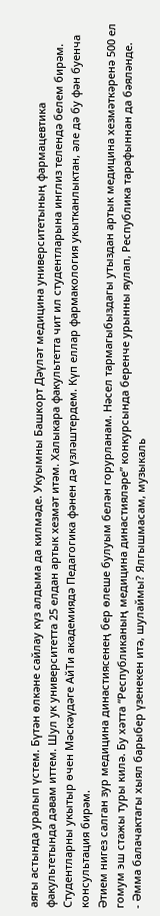аягы астында уралып үстем. Бүтән өлкәне сайлау күз алдыма да килмәде. Укуымны Башкорт Дәүләт медицина университетының фармацевтика факультетында дәвам иттем. Шул ук университетта 25 елдан артык хезмәт итәм. Халыкара факультетта чит ил студентларына инглиз телендә белем бирәм. Студентларны укытыр өчен Мәскәүдәге АйТи академиядә Педагогика фәнен дә үзләштердем. Күп еллар фармакология укытканлыктан, әле дә бу фән буенча консультация бирәм.
Әтием нигез салган зур медицина династиясенең бер өлеше булуым белән горурланам. Нәсел тармагыбыздагы утыздан артык медицина хезмәткәренә 500 ел гомум эш стажы туры килә. Бу хәтта “Республиканың медицина династияләре” конкурсында беренче урынны яулап, Республика тарафыннан да бәяләнде.
- Әмма балачактагы хыял барыбер үзенекен итә, шулаймы? Ялгышмасам, музыкаль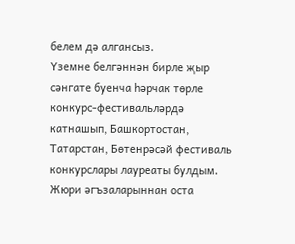белем дә алгансыз.
Үземне белгәннән бирле җыр сәнгате буенча һәрчак төрле конкурс-фестивальләрдә катнашып, Башкортостан, Татарстан, Бөтенрәсәй фестиваль конкурслары лауреаты булдым. Жюри әгъзаларыннан оста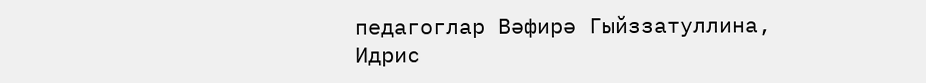педагоглар Вәфирә Гыйззатуллина, Идрис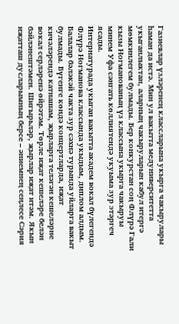Газиевлар үзләренең классларына укырга чакырулары һаман да истә. Мин ул вакытта медуниверситетта укыганлыктан, аларның чакыруларын кабул итергә мөмкинлегем булмады. Бер конкурстан соң Флүрә Гали кызы Ногманованың үз классына укырга чакыруы минем Уфа сәнгать көллиятендә укуыма зур этәргеч ясады.
Интернатурада укыган вакытта академ вокал бүлегендә Флүрә Ногманова классында укыдым, диплом алдым. Балалар бәләкәй чакта зур сәхнә турында уйларга вакыт булмады. Бүгенге көндә концертларда, иҗат кичәләрендә катнашам, җырларга теләгән кешеләрне вокал серләренә өйрәтәм. Төрле иҗат кешеләре белән бәйләнештәмен. Шигырьләр, җырлар иҗат итәм. Якын иҗатташ дусларымның берсе – әниемнең сеңлесе Сәрия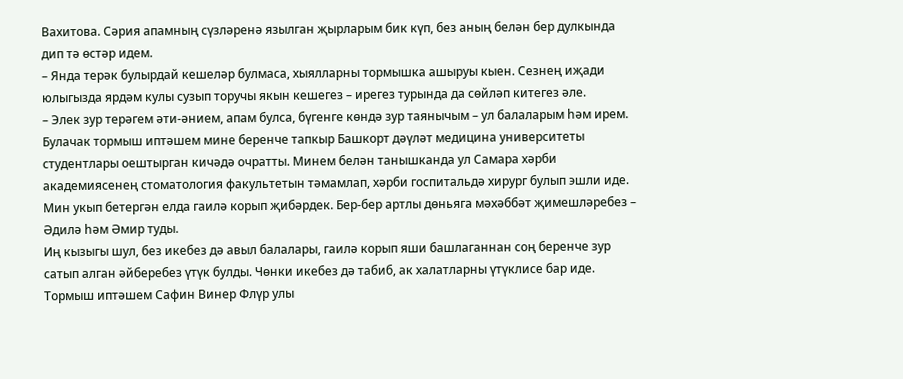Вахитова. Сәрия апамның сүзләренә язылган җырларым бик күп, без аның белән бер дулкында дип тә өстәр идем.
– Янда терәк булырдай кешеләр булмаса, хыялларны тормышка ашыруы кыен. Сезнең иҗади юлыгызда ярдәм кулы сузып торучы якын кешегез – ирегез турында да сөйләп китегез әле.
– Элек зур терәгем әти-әнием, апам булса, бүгенге көндә зур таянычым – ул балаларым һәм ирем. Булачак тормыш иптәшем мине беренче тапкыр Башкорт дәүләт медицина университеты студентлары оештырган кичәдә очратты. Минем белән танышканда ул Самара хәрби академиясенең стоматология факультетын тәмамлап, хәрби госпитальдә хирург булып эшли иде. Мин укып бетергән елда гаилә корып җибәрдек. Бер-бер артлы дөньяга мәхәббәт җимешләребез – Әдилә һәм Әмир туды.
Иң кызыгы шул, без икебез дә авыл балалары, гаилә корып яши башлаганнан соң беренче зур сатып алган әйберебез үтүк булды. Чөнки икебез дә табиб, ак халатларны үтүклисе бар иде. Тормыш иптәшем Сафин Винер Флүр улы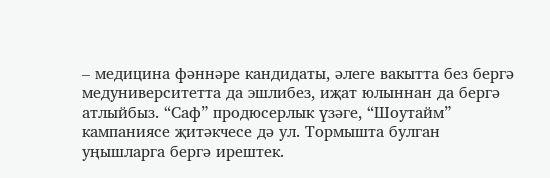– медицина фәннәре кандидаты, әлеге вакытта без бергә медуниверситетта да эшлибез, иҗат юлыннан да бергә атлыйбыз. “Саф” продюсерлык үзәге, “Шоутайм” кампаниясе җитәкчесе дә ул. Тормышта булган уңышларга бергә ирештек.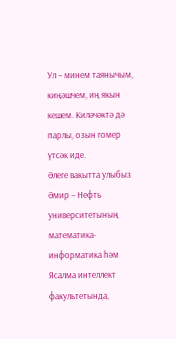Ул – минем таянычым, киңәшчем, иң якын кешем. Киләчәктә дә парлы, озын гомер үтсәк иде.
Әлеге вакытта улыбыз Әмир – Нефть университетының математика-информатика һәм Ясалма интеллект факультетында,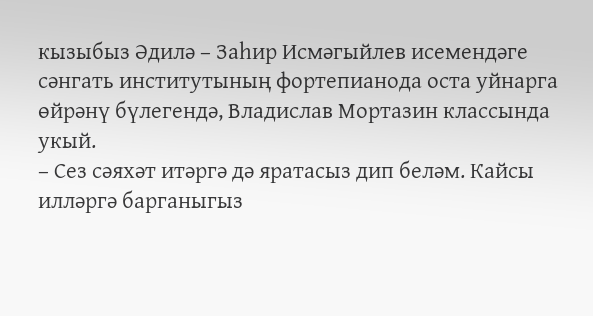кызыбыз Әдилә – Заһир Исмәгыйлев исемендәге сәнгать институтының фортепианода оста уйнарга өйрәнү бүлегендә, Владислав Мортазин классында укый.
– Сез сәяхәт итәргә дә яратасыз дип беләм. Кайсы илләргә барганыгыз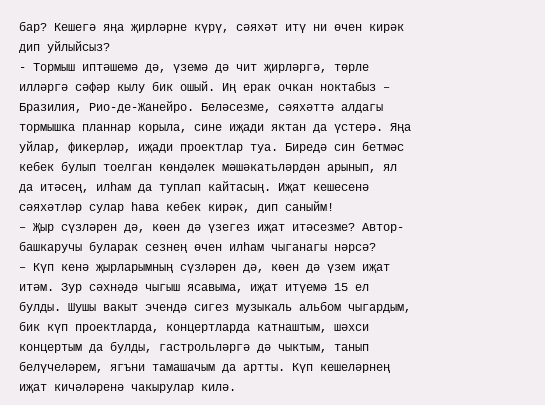бар? Кешегә яңа җирләрне күрү, сәяхәт итү ни өчен кирәк дип уйлыйсыз?
- Тормыш иптәшемә дә, үземә дә чит җирләргә, төрле илләргә сәфәр кылу бик ошый. Иң ерак очкан ноктабыз – Бразилия, Рио-де-Жанейро. Беләсезме, сәяхәттә алдагы тормышка планнар корыла, сине иҗади яктан да үстерә. Яңа уйлар, фикерләр, иҗади проектлар туа. Биредә син бетмәс кебек булып тоелган көндәлек мәшәкатьләрдән арынып, ял да итәсең, илһам да туплап кайтасың. Иҗат кешесенә сәяхәтләр сулар һава кебек кирәк, дип саныйм!
– Җыр сүзләрен дә, көен дә үзегез иҗат итәсезме? Автор-башкаручы буларак сезнең өчен илһам чыганагы нәрсә?
– Күп кенә җырларымның сүзләрен дә, көен дә үзем иҗат итәм. Зур сәхнәдә чыгыш ясавыма, иҗат итүемә 15 ел булды. Шушы вакыт эчендә сигез музыкаль альбом чыгардым, бик күп проектларда, концертларда катнаштым, шәхси концертым да булды, гастрольләргә дә чыктым, танып белүчеләрем, ягъни тамашачым да артты. Күп кешеләрнең иҗат кичәләренә чакырулар килә.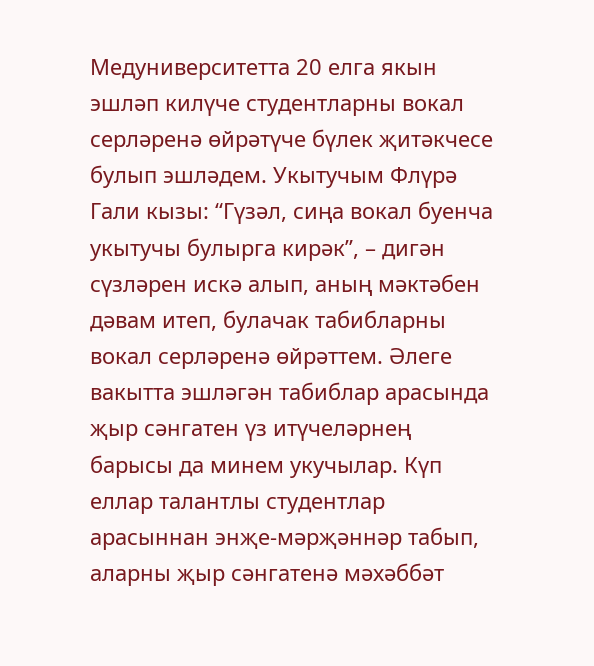Медуниверситетта 20 елга якын эшләп килүче студентларны вокал серләренә өйрәтүче бүлек җитәкчесе булып эшләдем. Укытучым Флүрә Гали кызы: “Гүзәл, сиңа вокал буенча укытучы булырга кирәк”, – дигән сүзләрен искә алып, аның мәктәбен дәвам итеп, булачак табибларны вокал серләренә өйрәттем. Әлеге вакытта эшләгән табиблар арасында җыр сәнгатен үз итүчеләрнең барысы да минем укучылар. Күп еллар талантлы студентлар арасыннан энҗе-мәрҗәннәр табып, аларны җыр сәнгатенә мәхәббәт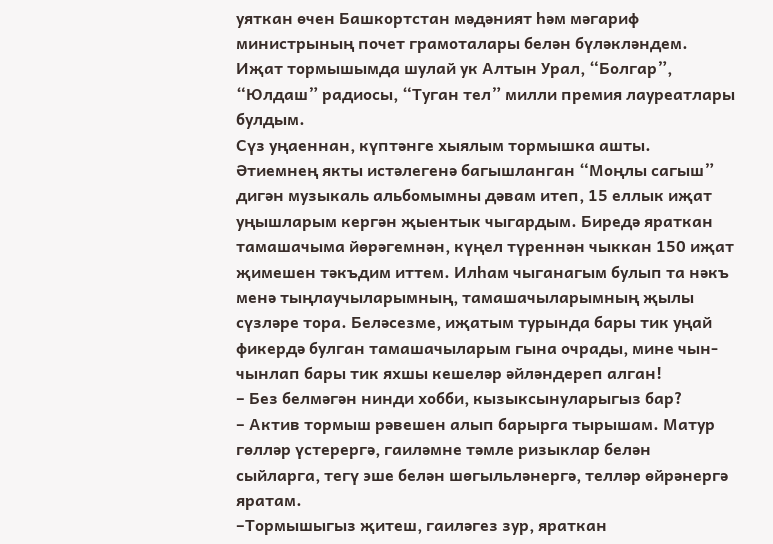уяткан өчен Башкортстан мәдәният һәм мәгариф министрының почет грамоталары белән бүләкләндем. Иҗат тормышымда шулай ук Алтын Урал, “Болгар”, “Юлдаш” радиосы, “Туган тел” милли премия лауреатлары булдым.
Сүз уңаеннан, күптәнге хыялым тормышка ашты. Әтиемнең якты истәлегенә багышланган “Моңлы сагыш” дигән музыкаль альбомымны дәвам итеп, 15 еллык иҗат уңышларым кергән җыентык чыгардым. Биредә яраткан тамашачыма йөрәгемнән, күңел түреннән чыккан 150 иҗат җимешен тәкъдим иттем. Илһам чыганагым булып та нәкъ менә тыңлаучыларымның, тамашачыларымның җылы сүзләре тора. Беләсезме, иҗатым турында бары тик уңай фикердә булган тамашачыларым гына очрады, мине чын-чынлап бары тик яхшы кешеләр әйләндереп алган!
– Без белмәгән нинди хобби, кызыксынуларыгыз бар?
– Актив тормыш рәвешен алып барырга тырышам. Матур гөлләр үстерергә, гаиләмне тәмле ризыклар белән сыйларга, тегү эше белән шөгыльләнергә, телләр өйрәнергә яратам.
–Тормышыгыз җитеш, гаиләгез зур, яраткан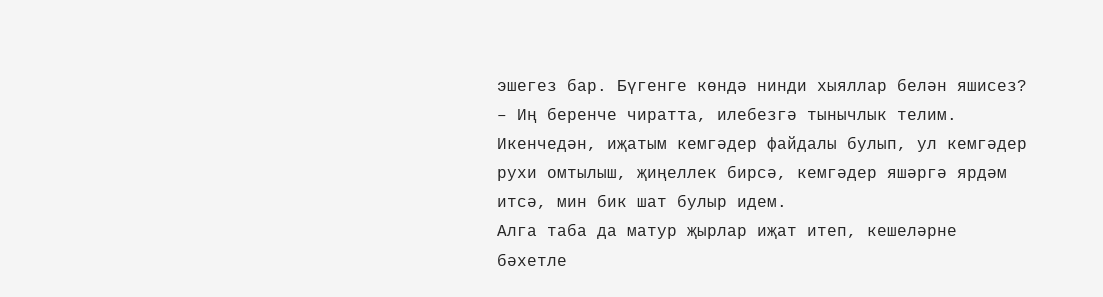эшегез бар. Бүгенге көндә нинди хыяллар белән яшисез?
– Иң беренче чиратта, илебезгә тынычлык телим. Икенчедән, иҗатым кемгәдер файдалы булып, ул кемгәдер рухи омтылыш, җиңеллек бирсә, кемгәдер яшәргә ярдәм итсә, мин бик шат булыр идем.
Алга таба да матур җырлар иҗат итеп, кешеләрне бәхетле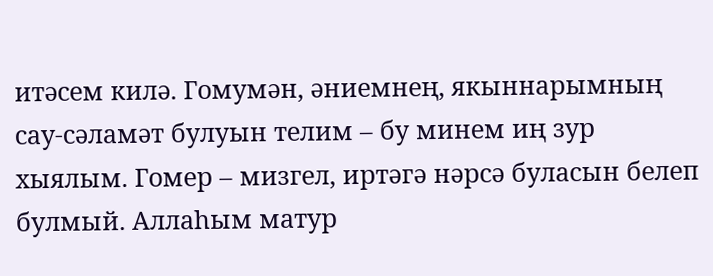итәсем килә. Гомумән, әниемнең, якыннарымның сау-сәламәт булуын телим – бу минем иң зур хыялым. Гомер – мизгел, иртәгә нәрсә буласын белеп булмый. Аллаһым матур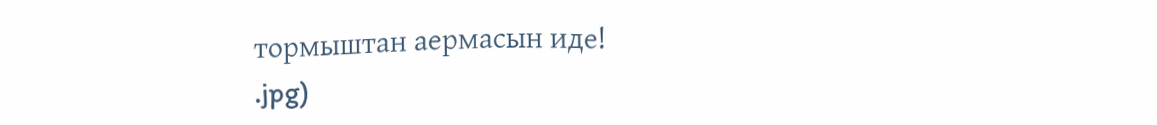тормыштан аермасын иде!
.jpg)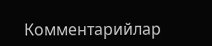Комментарийлар